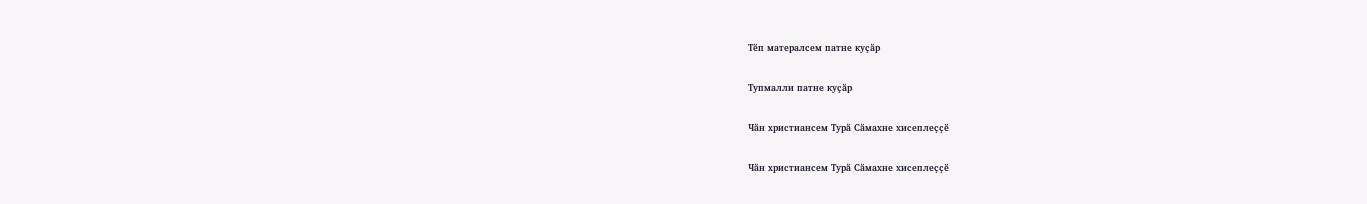Тӗп матералсем патне куҫӑр

Тупмалли патне куҫӑр

Чӑн христиансем Турӑ Сӑмахне хисеплеҫҫӗ

Чӑн христиансем Турӑ Сӑмахне хисеплеҫҫӗ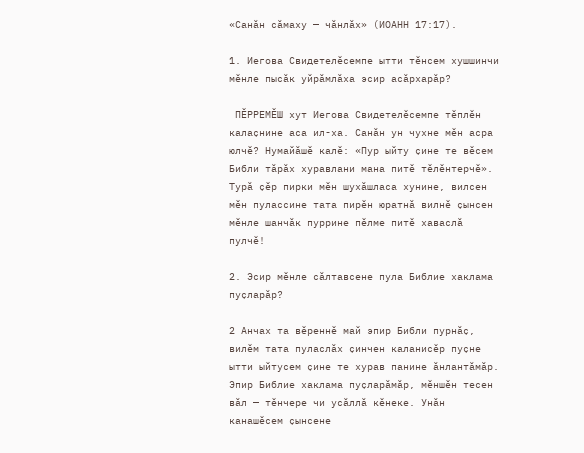«Санӑн сӑмаху — чӑнлӑх» (ИОАНН 17:17).

1. Иегова Свидетелӗсемпе ытти тӗнсем хушшинчи мӗнле пысӑк уйрӑмлӑха эсир асӑрхарӑр?

 ПӖРРЕМӖШ хут Иегова Свидетелӗсемпе тӗплӗн калаҫнине аса ил-ха. Санӑн ун чухне мӗн асра юлчӗ? Нумайӑшӗ калӗ: «Пур ыйту ҫине те вӗсем Библи тӑрӑх хуравлани мана питӗ тӗлӗнтерчӗ». Турӑ ҫӗр пирки мӗн шухӑшласа хунине, вилсен мӗн пулассине тата пирӗн юратнӑ вилнӗ ҫынсен мӗнле шанчӑк пуррине пӗлме питӗ хаваслӑ пулчӗ!

2. Эсир мӗнле сӑлтавсене пула Библие хаклама пуҫларӑр?

2 Анчах та вӗреннӗ май эпир Библи пурнӑҫ, вилӗм тата пуласлӑх ҫинчен каланисӗр пуҫне ытти ыйтусем ҫине те хурав панине ӑнлантӑмӑр. Эпир Библие хаклама пуҫларӑмӑр, мӗншӗн тесен вӑл — тӗнчере чи усӑллӑ кӗнеке. Унӑн канашӗсем ҫынсене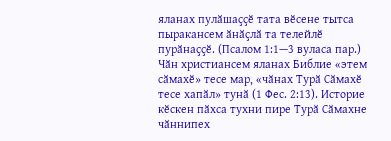яланах пулӑшаҫҫӗ тата вӗсене тытса пыракансем ӑнӑҫлӑ та телейлӗ пурӑнаҫҫӗ. (Псалом 1:1—3 вуласа пар.) Чӑн христиансем яланах Библие «этем сӑмахӗ» тесе мар, «чӑнах Турӑ Сӑмахӗ тесе хапӑл» тунӑ (1 Фес. 2:13). Историе кӗскен пӑхса тухни пире Турӑ Сӑмахне чӑннипех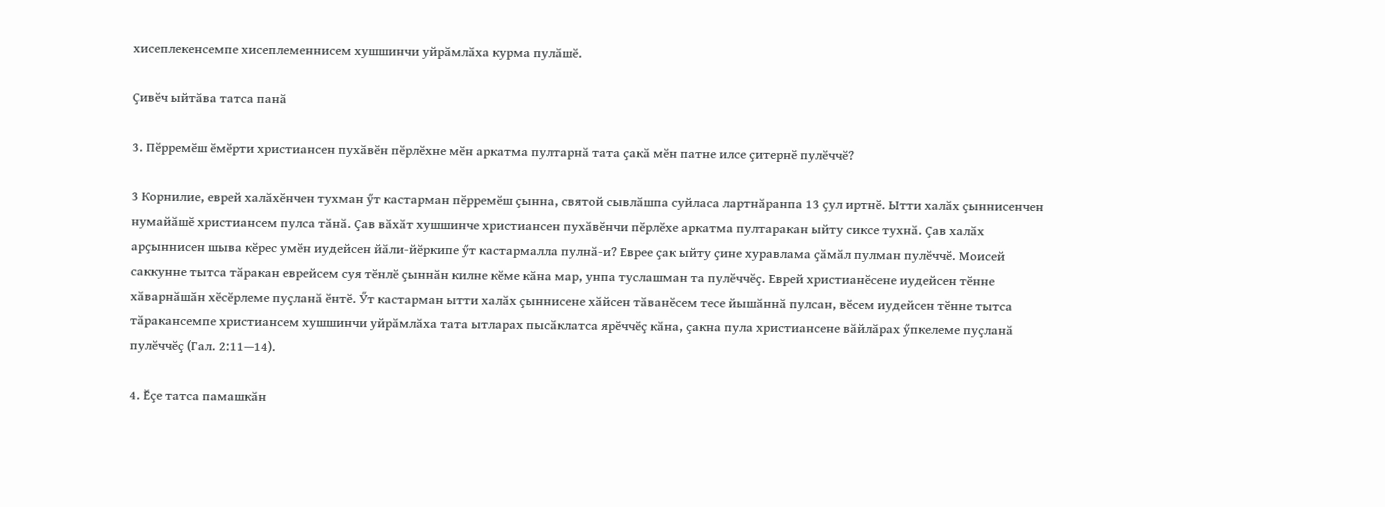хисеплекенсемпе хисеплеменнисем хушшинчи уйрӑмлӑха курма пулӑшӗ.

Ҫивӗч ыйтӑва татса панӑ

3. Пӗрремӗш ӗмӗрти христиансен пухӑвӗн пӗрлӗхне мӗн аркатма пултарнӑ тата ҫакӑ мӗн патне илсе ҫитернӗ пулӗччӗ?

3 Корнилие, еврей халӑхӗнчен тухман ӳт кастарман пӗрремӗш ҫынна, святой сывлӑшпа суйласа лартнӑранпа 13 ҫул иртнӗ. Ытти халӑх ҫыннисенчен нумайӑшӗ христиансем пулса тӑнӑ. Ҫав вӑхӑт хушшинче христиансен пухӑвӗнчи пӗрлӗхе аркатма пултаракан ыйту сиксе тухнӑ. Ҫав халӑх арҫыннисен шыва кӗрес умӗн иудейсен йӑли-йӗркипе ӳт кастармалла пулнӑ-и? Еврее ҫак ыйту ҫине хуравлама ҫӑмӑл пулман пулӗччӗ. Моисей саккунне тытса тӑракан еврейсем суя тӗнлӗ ҫыннӑн килне кӗме кӑна мар, унпа туслашман та пулӗччӗҫ. Еврей христианӗсене иудейсен тӗнне хӑварнӑшӑн хӗсӗрлеме пуҫланӑ ӗнтӗ. Ӳт кастарман ытти халӑх ҫыннисене хӑйсен тӑванӗсем тесе йышӑннӑ пулсан, вӗсем иудейсен тӗнне тытса тӑракансемпе христиансем хушшинчи уйрӑмлӑха тата ытларах пысӑклатса ярӗччӗҫ кӑна, ҫакна пула христиансене вӑйлӑрах ӳпкелеме пуҫланӑ пулӗччӗҫ (Гал. 2:11—14).

4. Ӗҫе татса памашкӑн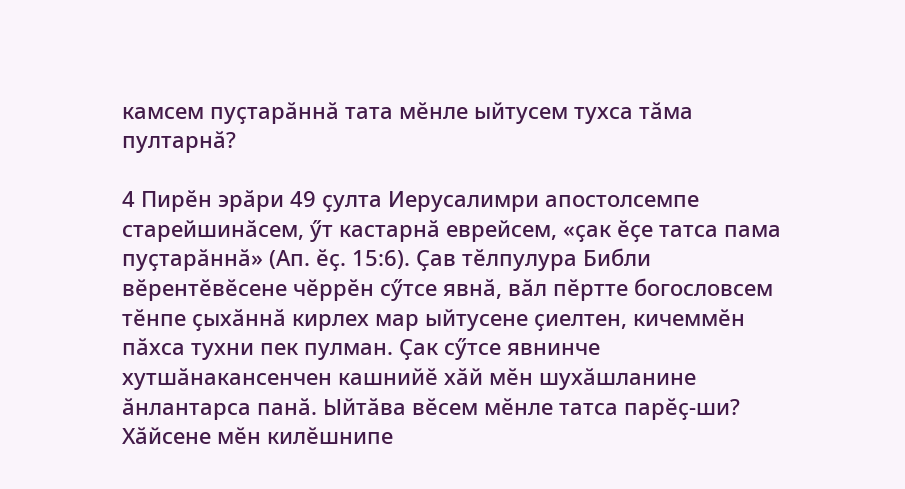камсем пуҫтарӑннӑ тата мӗнле ыйтусем тухса тӑма пултарнӑ?

4 Пирӗн эрӑри 49 ҫулта Иерусалимри апостолсемпе старейшинӑсем, ӳт кастарнӑ еврейсем, «ҫак ӗҫе татса пама пуҫтарӑннӑ» (Ап. ӗҫ. 15:6). Ҫав тӗлпулура Библи вӗрентӗвӗсене чӗррӗн сӳтсе явнӑ, вӑл пӗртте богословсем тӗнпе ҫыхӑннӑ кирлех мар ыйтусене ҫиелтен, кичеммӗн пӑхса тухни пек пулман. Ҫак сӳтсе явнинче хутшӑнакансенчен кашнийӗ хӑй мӗн шухӑшланине ӑнлантарса панӑ. Ыйтӑва вӗсем мӗнле татса парӗҫ-ши? Хӑйсене мӗн килӗшнипе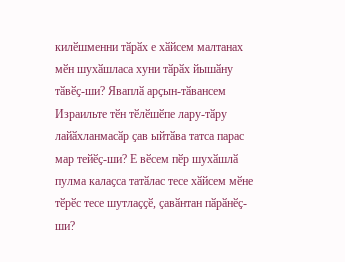килӗшменни тӑрӑх е хӑйсем малтанах мӗн шухӑшласа хуни тӑрӑх йышӑну тӑвӗҫ-ши? Яваплӑ арҫын-тӑвансем Израильте тӗн тӗлӗшӗпе лару-тӑру лайӑхланмасӑр ҫав ыйтӑва татса парас мар тейӗҫ-ши? Е вӗсем пӗр шухӑшлӑ пулма калаҫса татӑлас тесе хӑйсем мӗне тӗрӗс тесе шутлаҫҫӗ, ҫавӑнтан пӑрӑнӗҫ-ши?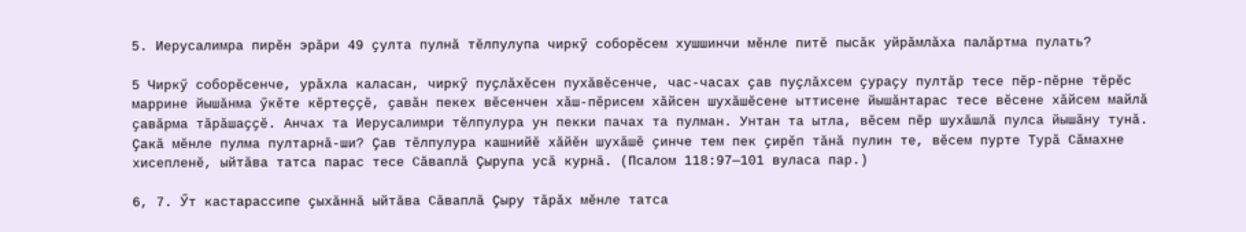5. Иерусалимра пирӗн эрӑри 49 ҫулта пулнӑ тӗлпулупа чиркӳ соборӗсем хушшинчи мӗнле питӗ пысӑк уйрӑмлӑха палӑртма пулать?

5 Чиркӳ соборӗсенче, урӑхла каласан, чиркӳ пуҫлӑхӗсен пухӑвӗсенче, час-часах ҫав пуҫлӑхсем ҫураҫу пултӑр тесе пӗр-пӗрне тӗрӗс маррине йышӑнма ӳкӗте кӗртеҫҫӗ, ҫавӑн пекех вӗсенчен хӑш-пӗрисем хӑйсен шухӑшӗсене ыттисене йышӑнтарас тесе вӗсене хӑйсем майлӑ ҫавӑрма тӑрӑшаҫҫӗ. Анчах та Иерусалимри тӗлпулура ун пекки пачах та пулман. Унтан та ытла, вӗсем пӗр шухӑшлӑ пулса йышӑну тунӑ. Ҫакӑ мӗнле пулма пултарнӑ-ши? Ҫав тӗлпулура кашнийӗ хӑйӗн шухӑшӗ ҫинче тем пек ҫирӗп тӑнӑ пулин те, вӗсем пурте Турӑ Сӑмахне хисепленӗ, ыйтӑва татса парас тесе Сӑваплӑ Ҫырупа усӑ курнӑ. (Псалом 118:97—101 вуласа пар.)

6, 7. Ӳт кастарассипе ҫыхӑннӑ ыйтӑва Сӑваплӑ Ҫыру тӑрӑх мӗнле татса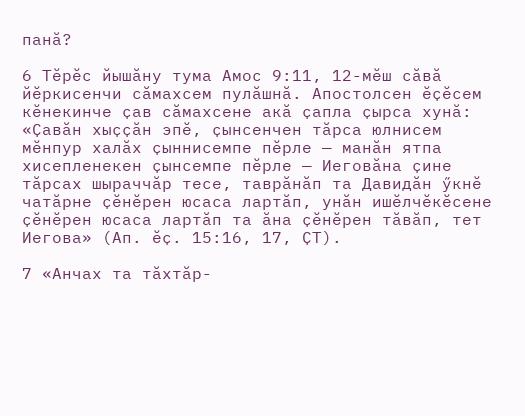панӑ?

6 Тӗрӗс йышӑну тума Амос 9:11, 12-мӗш сӑвӑ йӗркисенчи сӑмахсем пулӑшнӑ. Апостолсен ӗҫӗсем кӗнекинче ҫав сӑмахсене акӑ ҫапла ҫырса хунӑ: «Ҫавӑн хыҫҫӑн эпӗ, ҫынсенчен тӑрса юлнисем мӗнпур халӑх ҫыннисемпе пӗрле — манӑн ятпа хисепленекен ҫынсемпе пӗрле — Иеговӑна ҫине тӑрсах шыраччӑр тесе, таврӑнӑп та Давидӑн ӳкнӗ чатӑрне ҫӗнӗрен юсаса лартӑп, унӑн ишӗлчӗкӗсене ҫӗнӗрен юсаса лартӑп та ӑна ҫӗнӗрен тӑвӑп, тет Иегова» (Ап. ӗҫ. 15:16, 17, ҪТ).

7 «Анчах та тӑхтӑр-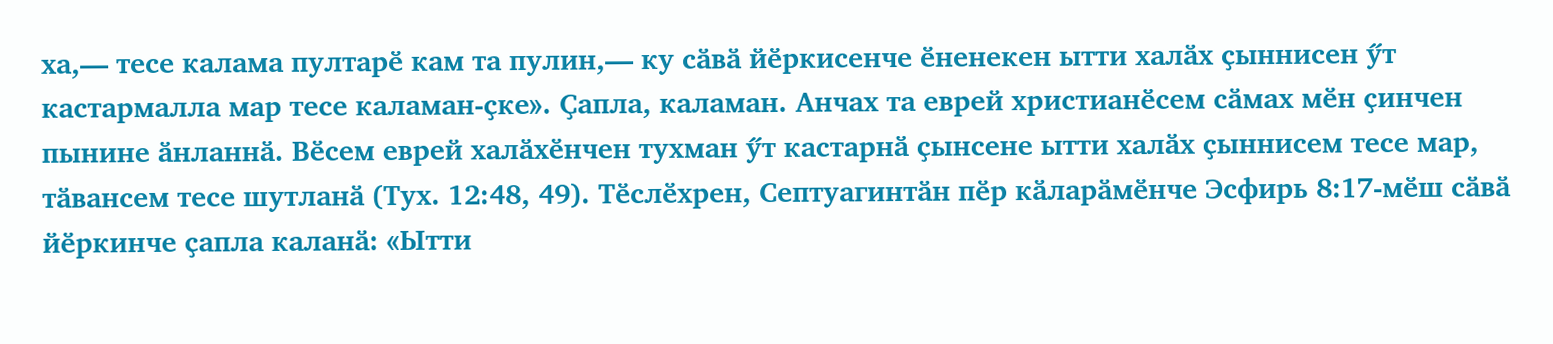ха,— тесе калама пултарӗ кам та пулин,— ку сӑвӑ йӗркисенче ӗненекен ытти халӑх ҫыннисен ӳт кастармалла мар тесе каламан-ҫке». Ҫапла, каламан. Анчах та еврей христианӗсем сӑмах мӗн ҫинчен пынине ӑнланнӑ. Вӗсем еврей халӑхӗнчен тухман ӳт кастарнӑ ҫынсене ытти халӑх ҫыннисем тесе мар, тӑвансем тесе шутланӑ (Тух. 12:48, 49). Тӗслӗхрен, Септуагинтӑн пӗр кӑларӑмӗнче Эсфирь 8:17-мӗш сӑвӑ йӗркинче ҫапла каланӑ: «Ытти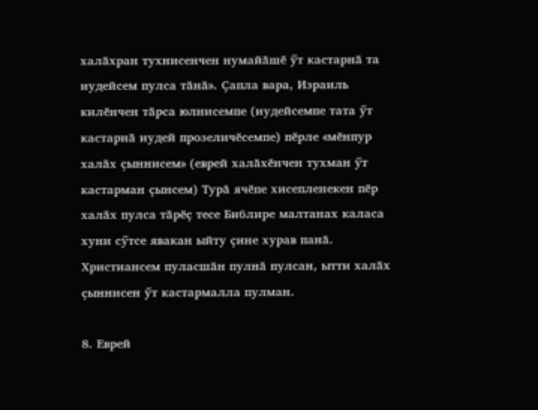халӑхран тухнисенчен нумайӑшӗ ӳт кастарнӑ та иудейсем пулса тӑнӑ». Ҫапла вара, Израиль килӗнчен тӑрса юлнисемпе (иудейсемпе тата ӳт кастарнӑ иудей прозеличӗсемпе) пӗрле «мӗнпур халӑх ҫыннисем» (еврей халӑхӗнчен тухман ӳт кастарман ҫынсем) Турӑ ячӗпе хисепленекен пӗр халӑх пулса тӑрӗҫ тесе Библире малтанах каласа хуни сӳтсе явакан ыйту ҫине хурав панӑ. Христиансем пуласшӑн пулнӑ пулсан, ытти халӑх ҫыннисен ӳт кастармалла пулман.

8. Еврей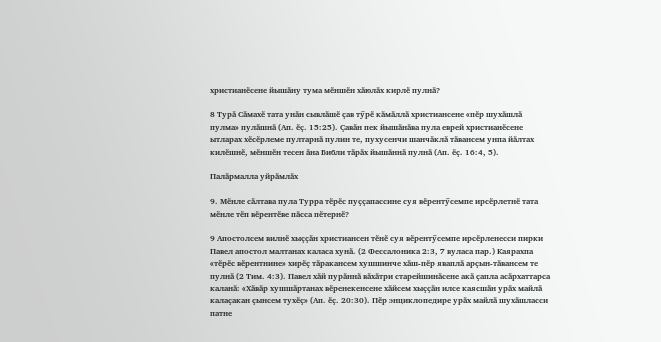христианӗсене йышӑну тума мӗншӗн хӑюлӑх кирлӗ пулнӑ?

8 Турӑ Сӑмахӗ тата унӑн сывлӑшӗ ҫав тӳрӗ кӑмӑллӑ христиансене «пӗр шухӑшлӑ пулма» пулӑшнӑ (Ап. ӗҫ. 15:25). Ҫавӑн пек йышӑнӑва пула еврей христианӗсене ытларах хӗсӗрлеме пултарнӑ пулин те, пухусенчи шанчӑклӑ тӑвансем унпа йӑлтах килӗшнӗ, мӗншӗн тесен ӑна Библи тӑрӑх йышӑннӑ пулнӑ (Ап. ӗҫ. 16:4, 5).

Палӑрмалла уйрӑмлӑх

9. Мӗнле сӑлтава пула Турра тӗрӗс пуҫҫапассине суя вӗрентӳсемпе ирсӗрлетнӗ тата мӗнле тӗп вӗрентӗве пӑсса пӗтернӗ?

9 Апостолсем вилнӗ хыҫҫӑн христиансен тӗнӗ суя вӗрентӳсемпе ирсӗрленесси пирки Павел апостол малтанах каласа хунӑ. (2 Фессалоника 2:3, 7 вуласа пар.) Каярахпа «тӗрӗс вӗрентнине» хирӗҫ тӑракансем хушшинче хӑш-пӗр яваплӑ арҫын-тӑвансем те пулнӑ (2 Тим. 4:3). Павел хӑй пурӑннӑ вӑхӑтри старейшинӑсене акӑ ҫапла асӑрхаттарса каланӑ: «Хӑвӑр хушшӑртанах вӗренекенсене хӑйсем хыҫҫӑн илсе каясшӑн урӑх майлӑ калаҫакан ҫынсем тухӗҫ» (Ап. ӗҫ. 20:30). Пӗр энциклопедире урӑх майлӑ шухӑшласси патне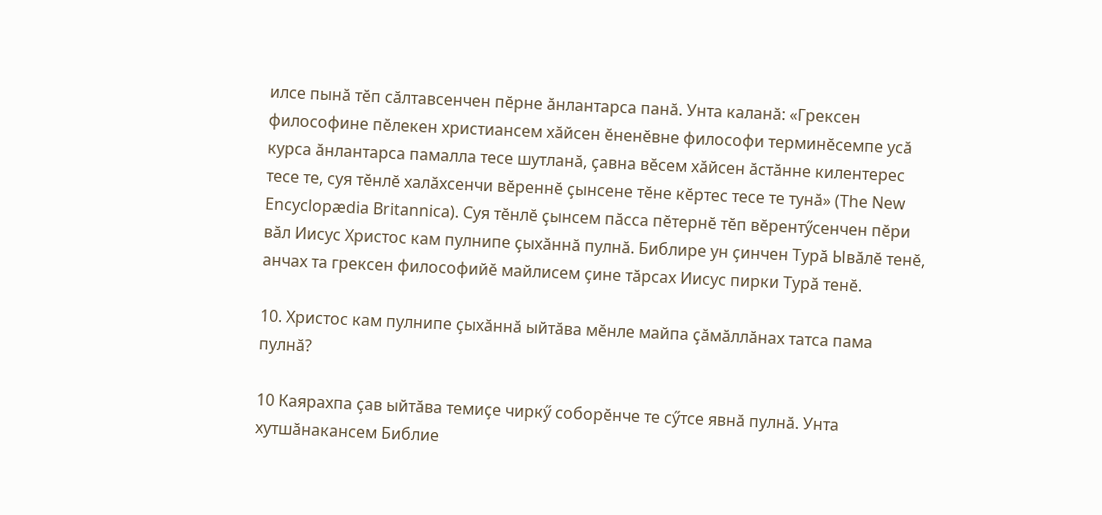илсе пынӑ тӗп сӑлтавсенчен пӗрне ӑнлантарса панӑ. Унта каланӑ: «Грексен философине пӗлекен христиансем хӑйсен ӗненӗвне философи терминӗсемпе усӑ курса ӑнлантарса памалла тесе шутланӑ, ҫавна вӗсем хӑйсен ӑстӑнне килентерес тесе те, суя тӗнлӗ халӑхсенчи вӗреннӗ ҫынсене тӗне кӗртес тесе те тунӑ» (The New Encyclopædia Britannica). Суя тӗнлӗ ҫынсем пӑсса пӗтернӗ тӗп вӗрентӳсенчен пӗри вӑл Иисус Христос кам пулнипе ҫыхӑннӑ пулнӑ. Библире ун ҫинчен Турӑ Ывӑлӗ тенӗ, анчах та грексен философийӗ майлисем ҫине тӑрсах Иисус пирки Турӑ тенӗ.

10. Христос кам пулнипе ҫыхӑннӑ ыйтӑва мӗнле майпа ҫӑмӑллӑнах татса пама пулнӑ?

10 Каярахпа ҫав ыйтӑва темиҫе чиркӳ соборӗнче те сӳтсе явнӑ пулнӑ. Унта хутшӑнакансем Библие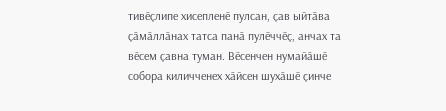тивӗҫлипе хисепленӗ пулсан, ҫав ыйтӑва ҫӑмӑллӑнах татса панӑ пулӗччӗҫ, анчах та вӗсем ҫавна туман. Вӗсенчен нумайӑшӗ собора киличченех хӑйсен шухӑшӗ ҫинче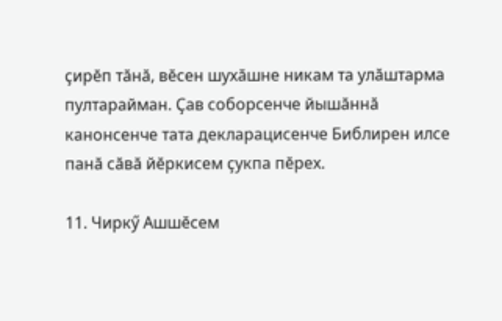ҫирӗп тӑнӑ, вӗсен шухӑшне никам та улӑштарма пултарайман. Ҫав соборсенче йышӑннӑ канонсенче тата декларацисенче Библирен илсе панӑ сӑвӑ йӗркисем ҫукпа пӗрех.

11. Чиркӳ Ашшӗсем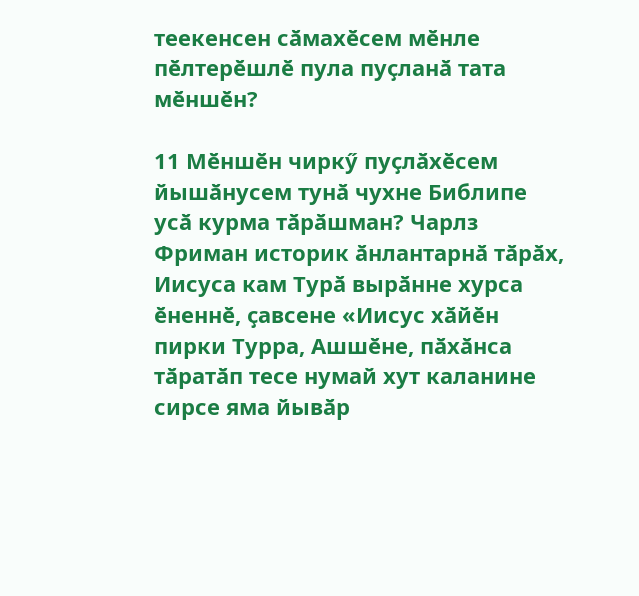теекенсен сӑмахӗсем мӗнле пӗлтерӗшлӗ пула пуҫланӑ тата мӗншӗн?

11 Мӗншӗн чиркӳ пуҫлӑхӗсем йышӑнусем тунӑ чухне Библипе усӑ курма тӑрӑшман? Чарлз Фриман историк ӑнлантарнӑ тӑрӑх, Иисуса кам Турӑ вырӑнне хурса ӗненнӗ, ҫавсене «Иисус хӑйӗн пирки Турра, Ашшӗне, пӑхӑнса тӑратӑп тесе нумай хут каланине сирсе яма йывӑр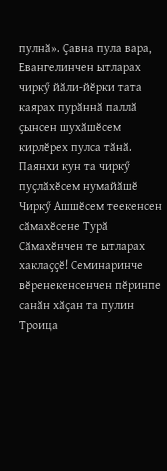пулнӑ». Ҫавна пула вара, Евангелинчен ытларах чиркӳ йӑли-йӗрки тата каярах пурӑннӑ паллӑ ҫынсен шухӑшӗсем кирлӗрех пулса тӑнӑ. Паянхи кун та чиркӳ пуҫлӑхӗсем нумайӑшӗ Чиркӳ Ашшӗсем теекенсен сӑмахӗсене Турӑ Сӑмахӗнчен те ытларах хаклаҫҫӗ! Семинаринче вӗренекенсенчен пӗринпе санӑн хӑҫан та пулин Троица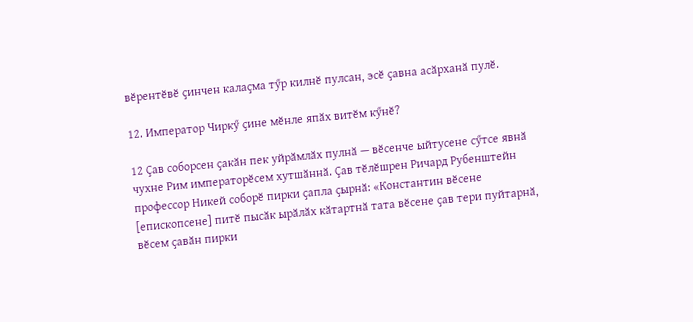вӗрентӗвӗ ҫинчен калаҫма тӳр килнӗ пулсан, эсӗ ҫавна асӑрханӑ пулӗ.

12. Император Чиркӳ ҫине мӗнле япӑх витӗм кӳнӗ?

12 Ҫав соборсен ҫакӑн пек уйрӑмлӑх пулнӑ — вӗсенче ыйтусене сӳтсе явнӑ чухне Рим императорӗсем хутшӑннӑ. Ҫав тӗлӗшрен Ричард Рубенштейн профессор Никей соборӗ пирки ҫапла ҫырнӑ: «Константин вӗсене [епископсене] питӗ пысӑк ырӑлӑх кӑтартнӑ тата вӗсене ҫав тери пуйтарнӑ, вӗсем ҫавӑн пирки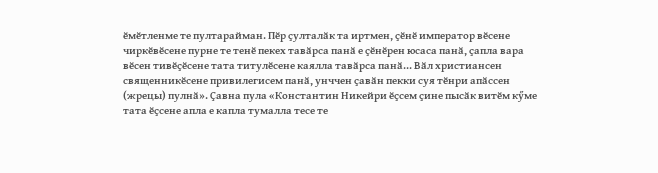ӗмӗтленме те пултарайман. Пӗр ҫулталӑк та иртмен, ҫӗнӗ император вӗсене чиркӗвӗсене пурне те тенӗ пекех тавӑрса панӑ е ҫӗнӗрен юсаса панӑ, ҫапла вара вӗсен тивӗҫӗсене тата титулӗсене каялла тавӑрса панӑ... Вӑл христиансен священникӗсене привилегисем панӑ, унччен ҫавӑн пекки суя тӗнри апӑссен (жрецы) пулнӑ». Ҫавна пула «Константин Никейри ӗҫсем ҫине пысӑк витӗм кӳме тата ӗҫсене апла е капла тумалла тесе те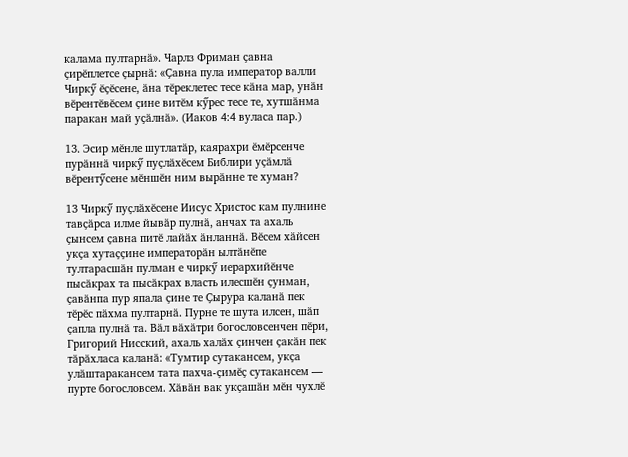калама пултарнӑ». Чарлз Фриман ҫавна ҫирӗплетсе ҫырнӑ: «Ҫавна пула император валли Чиркӳ ӗҫӗсене, ӑна тӗреклетес тесе кӑна мар, унӑн вӗрентӗвӗсем ҫине витӗм кӳрес тесе те, хутшӑнма паракан май уҫӑлнӑ». (Иаков 4:4 вуласа пар.)

13. Эсир мӗнле шутлатӑр, каярахри ӗмӗрсенче пурӑннӑ чиркӳ пуҫлӑхӗсем Библири уҫӑмлӑ вӗрентӳсене мӗншӗн ним вырӑнне те хуман?

13 Чиркӳ пуҫлӑхӗсене Иисус Христос кам пулнине тавҫӑрса илме йывӑр пулнӑ, анчах та ахаль ҫынсем ҫавна питӗ лайӑх ӑнланнӑ. Вӗсем хӑйсен укҫа хутаҫҫине императорӑн ылтӑнӗпе тултарасшӑн пулман е чиркӳ иерархийӗнче пысӑкрах та пысӑкрах власть илесшӗн ҫунман, ҫавӑнпа пур япала ҫине те Ҫырура каланӑ пек тӗрӗс пӑхма пултарнӑ. Пурне те шута илсен, шӑп ҫапла пулнӑ та. Вӑл вӑхӑтри богословсенчен пӗри, Григорий Нисский, ахаль халӑх ҫинчен ҫакӑн пек тӑрӑхласа каланӑ: «Тумтир сутакансем, укҫа улӑштаракансем тата пахча-ҫимӗҫ сутакансем — пурте богословсем. Хӑвӑн вак укҫашӑн мӗн чухлӗ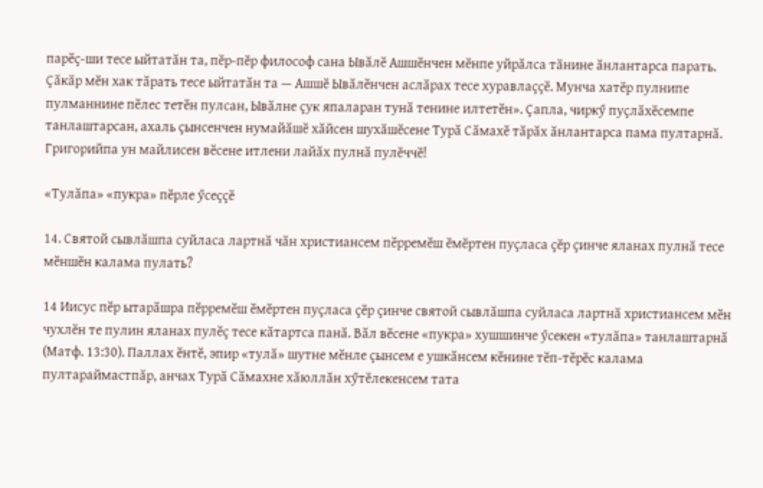парӗҫ-ши тесе ыйтатӑн та, пӗр-пӗр философ сана Ывӑлӗ Ашшӗнчен мӗнпе уйрӑлса тӑнине ӑнлантарса парать. Ҫӑкӑр мӗн хак тӑрать тесе ыйтатӑн та — Ашшӗ Ывӑлӗнчен аслӑрах тесе хуравлаҫҫӗ. Мунча хатӗр пулнипе пулманнине пӗлес тетӗн пулсан, Ывӑлне ҫук япаларан тунӑ тенине илтетӗн». Ҫапла, чиркӳ пуҫлӑхӗсемпе танлаштарсан, ахаль ҫынсенчен нумайӑшӗ хӑйсен шухӑшӗсене Турӑ Сӑмахӗ тӑрӑх ӑнлантарса пама пултарнӑ. Григорийпа ун майлисен вӗсене итлени лайӑх пулнӑ пулӗччӗ!

«Тулӑпа» «пукра» пӗрле ӳсеҫҫӗ

14. Святой сывлӑшпа суйласа лартнӑ чӑн христиансем пӗрремӗш ӗмӗртен пуҫласа ҫӗр ҫинче яланах пулнӑ тесе мӗншӗн калама пулать?

14 Иисус пӗр ытарӑшра пӗрремӗш ӗмӗртен пуҫласа ҫӗр ҫинче святой сывлӑшпа суйласа лартнӑ христиансем мӗн чухлӗн те пулин яланах пулӗҫ тесе кӑтартса панӑ. Вӑл вӗсене «пукра» хушшинче ӳсекен «тулӑпа» танлаштарнӑ (Матф. 13:30). Паллах ӗнтӗ, эпир «тулӑ» шутне мӗнле ҫынсем е ушкӑнсем кӗнине тӗп-тӗрӗс калама пултараймастпӑр, анчах Турӑ Сӑмахне хӑюллӑн хӳтӗлекенсем тата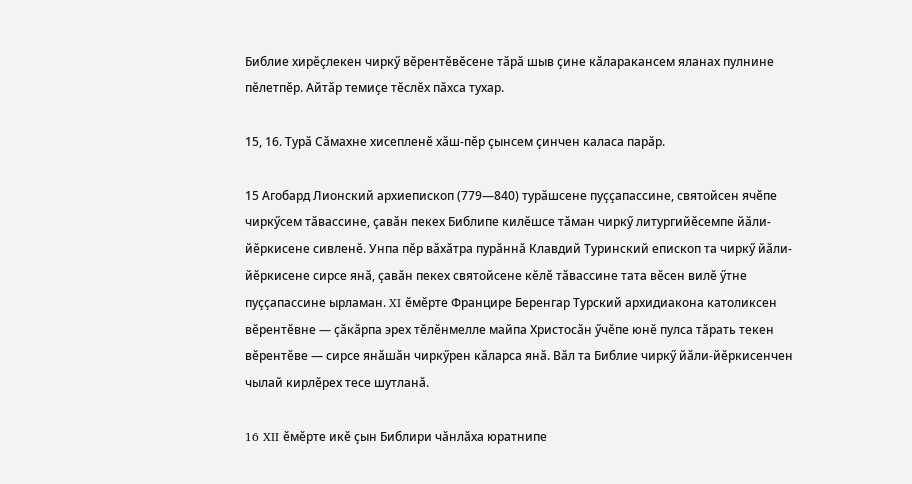Библие хирӗҫлекен чиркӳ вӗрентӗвӗсене тӑрӑ шыв ҫине кӑларакансем яланах пулнине пӗлетпӗр. Айтӑр темиҫе тӗслӗх пӑхса тухар.

15, 16. Турӑ Сӑмахне хисепленӗ хӑш-пӗр ҫынсем ҫинчен каласа парӑр.

15 Агобард Лионский архиепископ (779—840) турӑшсене пуҫҫапассине, святойсен ячӗпе чиркӳсем тӑвассине, ҫавӑн пекех Библипе килӗшсе тӑман чиркӳ литургийӗсемпе йӑли-йӗркисене сивленӗ. Унпа пӗр вӑхӑтра пурӑннӑ Клавдий Туринский епископ та чиркӳ йӑли-йӗркисене сирсе янӑ, ҫавӑн пекех святойсене кӗлӗ тӑвассине тата вӗсен вилӗ ӳтне пуҫҫапассине ырламан. XI ӗмӗрте Францире Беренгар Турский архидиакона католиксен вӗрентӗвне — ҫӑкӑрпа эрех тӗлӗнмелле майпа Христосӑн ӳчӗпе юнӗ пулса тӑрать текен вӗрентӗве — сирсе янӑшӑн чиркӳрен кӑларса янӑ. Вӑл та Библие чиркӳ йӑли-йӗркисенчен чылай кирлӗрех тесе шутланӑ.

16 XII ӗмӗрте икӗ ҫын Библири чӑнлӑха юратнипе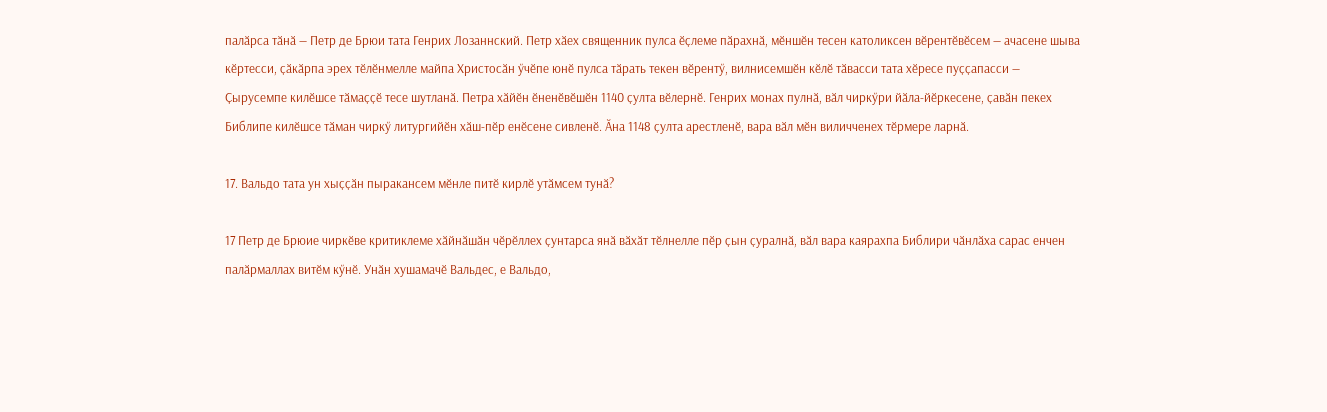палӑрса тӑнӑ — Петр де Брюи тата Генрих Лозаннский. Петр хӑех священник пулса ӗҫлеме пӑрахнӑ, мӗншӗн тесен католиксен вӗрентӗвӗсем — ачасене шыва кӗртесси, ҫӑкӑрпа эрех тӗлӗнмелле майпа Христосӑн ӳчӗпе юнӗ пулса тӑрать текен вӗрентӳ, вилнисемшӗн кӗлӗ тӑвасси тата хӗресе пуҫҫапасси — Ҫырусемпе килӗшсе тӑмаҫҫӗ тесе шутланӑ. Петра хӑйӗн ӗненӗвӗшӗн 1140 ҫулта вӗлернӗ. Генрих монах пулнӑ, вӑл чиркӳри йӑла-йӗркесене, ҫавӑн пекех Библипе килӗшсе тӑман чиркӳ литургийӗн хӑш-пӗр енӗсене сивленӗ. Ӑна 1148 ҫулта арестленӗ, вара вӑл мӗн виличченех тӗрмере ларнӑ.

17. Вальдо тата ун хыҫҫӑн пыракансем мӗнле питӗ кирлӗ утӑмсем тунӑ?

17 Петр де Брюие чиркӗве критиклеме хӑйнӑшӑн чӗрӗллех ҫунтарса янӑ вӑхӑт тӗлнелле пӗр ҫын ҫуралнӑ, вӑл вара каярахпа Библири чӑнлӑха сарас енчен палӑрмаллах витӗм кӳнӗ. Унӑн хушамачӗ Вальдес, е Вальдо,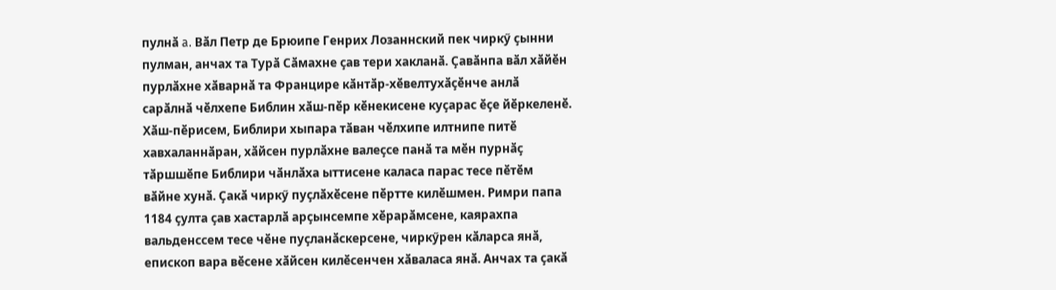пулнӑ a. Вӑл Петр де Брюипе Генрих Лозаннский пек чиркӳ ҫынни пулман, анчах та Турӑ Сӑмахне ҫав тери хакланӑ. Ҫавӑнпа вӑл хӑйӗн пурлӑхне хӑварнӑ та Францире кӑнтӑр-хӗвелтухӑҫӗнче анлӑ сарӑлнӑ чӗлхепе Библин хӑш-пӗр кӗнекисене куҫарас ӗҫе йӗркеленӗ. Хӑш-пӗрисем, Библири хыпара тӑван чӗлхипе илтнипе питӗ хавхаланнӑран, хӑйсен пурлӑхне валеҫсе панӑ та мӗн пурнӑҫ тӑршшӗпе Библири чӑнлӑха ыттисене каласа парас тесе пӗтӗм вӑйне хунӑ. Ҫакӑ чиркӳ пуҫлӑхӗсене пӗртте килӗшмен. Римри папа 1184 ҫулта ҫав хастарлӑ арҫынсемпе хӗрарӑмсене, каярахпа вальденссем тесе чӗне пуҫланӑскерсене, чиркӳрен кӑларса янӑ, епископ вара вӗсене хӑйсен килӗсенчен хӑваласа янӑ. Анчах та ҫакӑ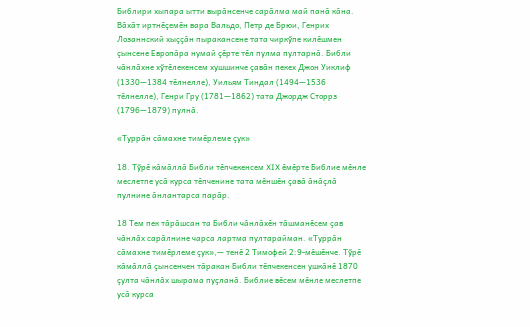Библири хыпара ытти вырӑнсенче сарӑлма май панӑ кӑна. Вӑхӑт иртнӗҫемӗн вара Вальдо, Петр де Брюи, Генрих Лозаннский хыҫҫӑн пыракансене тата чиркӳпе килӗшмен ҫынсене Европӑра нумай ҫӗрте тӗл пулма пултарнӑ. Библи чӑнлӑхне хӳтӗлекенсем хушшинче ҫавӑн пекех Джон Уиклиф (1330—1384 тӗлнелле), Уильям Тиндал (1494—1536 тӗлнелле), Генри Гру (1781—1862) тата Джордж Сторрз (1796—1879) пулнӑ.

«Туррӑн сӑмахне тимӗрлеме ҫук»

18. Тӳрӗ кӑмӑллӑ Библи тӗпчекенсем XIX ӗмӗрте Библие мӗнле меслетпе усӑ курса тӗпченине тата мӗншӗн ҫавӑ ӑнӑҫлӑ пулнине ӑнлантарса парӑр.

18 Тем пек тӑрӑшсан та Библи чӑнлӑхӗн тӑшманӗсем ҫав чӑнлӑх сарӑлнине чарса лартма пултарайман. «Туррӑн сӑмахне тимӗрлеме ҫук»,— тенӗ 2 Тимофей 2:9-мӗшӗнче. Тӳрӗ кӑмӑллӑ ҫынсенчен тӑракан Библи тӗпчекенсен ушкӑнӗ 1870 ҫулта чӑнлӑх шырама пуҫланӑ. Библие вӗсем мӗнле меслетпе усӑ курса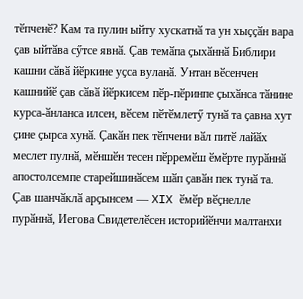тӗпченӗ? Кам та пулин ыйту хускатнӑ та ун хыҫҫӑн вара ҫав ыйтӑва сӳтсе явнӑ. Ҫав темӑпа ҫыхӑннӑ Библири кашни сӑвӑ йӗркине уҫса вуланӑ. Унтан вӗсенчен кашнийӗ ҫав сӑвӑ йӗркисем пӗр-пӗринпе ҫыхӑнса тӑнине курса-ӑнланса илсен, вӗсем пӗтӗмлетӳ тунӑ та ҫавна хут ҫине ҫырса хунӑ. Ҫакӑн пек тӗпчени вӑл питӗ лайӑх меслет пулнӑ, мӗншӗн тесен пӗрремӗш ӗмӗрте пурӑннӑ апостолсемпе старейшинӑсем шӑп ҫавӑн пек тунӑ та. Ҫав шанчӑклӑ арҫынсем — XIX ӗмӗр вӗҫнелле пурӑннӑ, Иегова Свидетелӗсен историйӗнчи малтанхи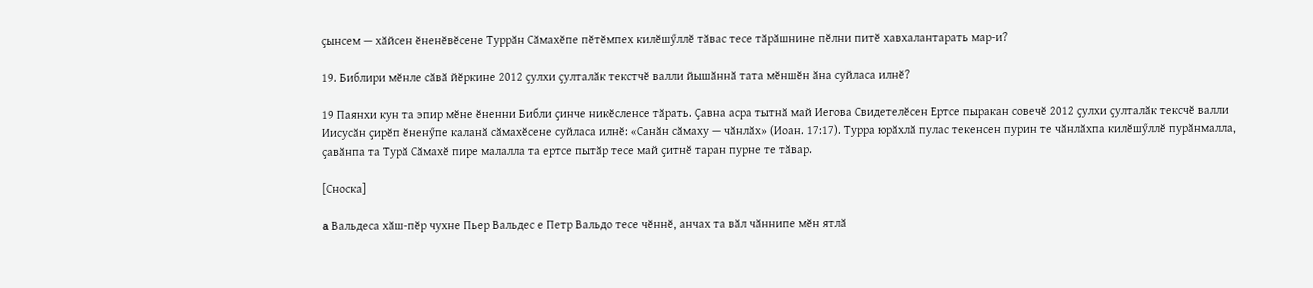ҫынсем — хӑйсен ӗненӗвӗсене Туррӑн Сӑмахӗпе пӗтӗмпех килӗшӳллӗ тӑвас тесе тӑрӑшнине пӗлни питӗ хавхалантарать мар-и?

19. Библири мӗнле сӑвӑ йӗркине 2012 ҫулхи ҫулталӑк текстчӗ валли йышӑннӑ тата мӗншӗн ӑна суйласа илнӗ?

19 Паянхи кун та эпир мӗне ӗненни Библи ҫинче никӗсленсе тӑрать. Ҫавна асра тытнӑ май Иегова Свидетелӗсен Ертсе пыракан совечӗ 2012 ҫулхи ҫулталӑк тексчӗ валли Иисусӑн ҫирӗп ӗненӳпе каланӑ сӑмахӗсене суйласа илнӗ: «Санӑн сӑмаху — чӑнлӑх» (Иоан. 17:17). Турра юрӑхлӑ пулас текенсен пурин те чӑнлӑхпа килӗшӳллӗ пурӑнмалла, ҫавӑнпа та Турӑ Сӑмахӗ пире малалла та ертсе пытӑр тесе май ҫитнӗ таран пурне те тӑвар.

[Сноска]

a Вальдеса хӑш-пӗр чухне Пьер Вальдес е Петр Вальдо тесе чӗннӗ, анчах та вӑл чӑннипе мӗн ятлӑ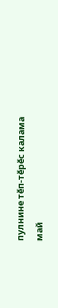пулнине тӗп-тӗрӗс калама май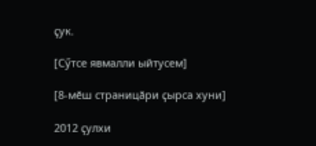ҫук.

[Сӳтсе явмалли ыйтусем]

[8-мӗш страницӑри ҫырса хуни]

2012 ҫулхи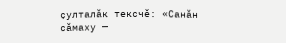ҫулталӑк тексчӗ: «Санӑн сӑмаху —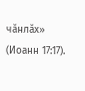чӑнлӑх» (Иоанн 17:17).